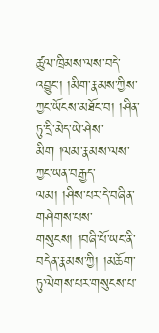ཚུལ་ཁྲིམས་ལས་བདེ་འབྱུང་། །མིག་རྣམས་ཀྱིས་ཀྱང་ཡོངས་མཐོང་བ། །ཤིན་ཏུ་དྲི་མེད་ཡེ་ཤེས་མིག །ལམ་རྣམས་ལས་ཀྱང་ཡན་བརྒྱད་ལམ། །ཤིས་པར་དེ་བཞིན་གཤེགས་པས་གསུངས། །བཞི་པོ་ཡང་ནི་བདེན་རྣམས་ཀྱི། །མཆོག་ཏུ་ལེགས་པར་གསུངས་པ་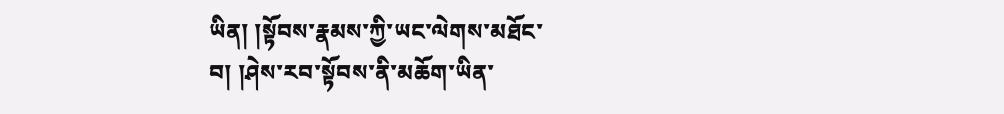ཡིན། །སྟོབས་རྣམས་ཀྱི་ཡང་ལེགས་མཐོང་བ། །ཤེས་རབ་སྟོབས་ནི་མཆོག་ཡིན་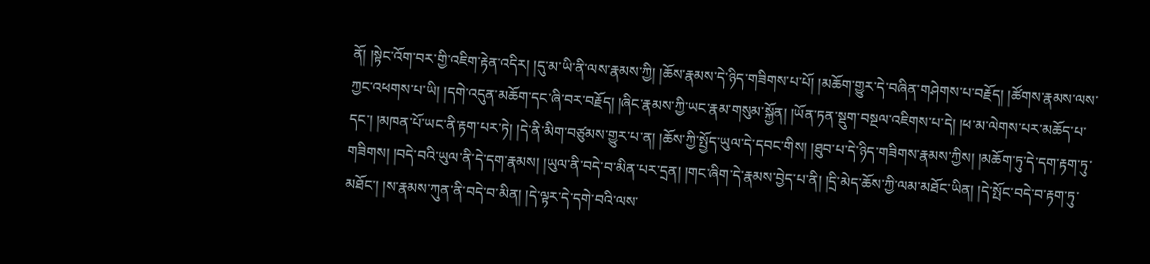ནོ། །སྟེང་འོག་བར་གྱི་འཇིག་རྟེན་འདིར། །དུ་མ་ཡི་ནི་ལས་རྣམས་ཀྱི། །ཆོས་རྣམས་དེ་ཉིད་གཟིགས་པ་པོ། །མཆོག་གྱུར་དེ་བཞིན་གཤེགས་པ་བརྗོད། །ཚོགས་རྣམས་ལས་ཀྱང་འཕགས་པ་ཡི། །དགེ་འདུན་མཆོག་དང་ཞི་བར་བརྗོད། །ཞིང་རྣམས་ཀྱི་ཡང་རྣམ་གསུམ་སྐྱོན། །ཡོན་ཏན་སྡུག་བསྔལ་འཇིགས་པ་དེ། །ཕ་མ་ལེགས་པར་མཆོད་པ་དང་། །མཁན་པོ་ཡང་ནི་རྟག་པར་ཏེ། །དེ་ནི་མིག་བཙུམས་གྱུར་པ་ན། །ཆོས་ཀྱི་སྤྱོད་ཡུལ་དེ་དབང་གིས། །ཐུབ་པ་དེ་ཉིད་གཟིགས་རྣམས་ཀྱིས། །མཆོག་ཏུ་དེ་དག་རྟག་ཏུ་གཟིགས། །བདེ་བའི་ཡུལ་ནི་དེ་དག་རྣམས། །ཡུལ་ནི་བདེ་བ་མིན་པར་དྲན། །གང་ཞིག་དེ་རྣམས་བྱེད་པ་ནི། །དྲི་མེད་ཆོས་ཀྱི་ལམ་མཐོང་ཡིན། །དེ་སྤོང་བདེ་བ་རྟག་ཏུ་མཐོང་། །ས་རྣམས་ཀུན་ནི་བདེ་བ་མིན། །དེ་ལྟར་དེ་དགེ་བའི་ལས་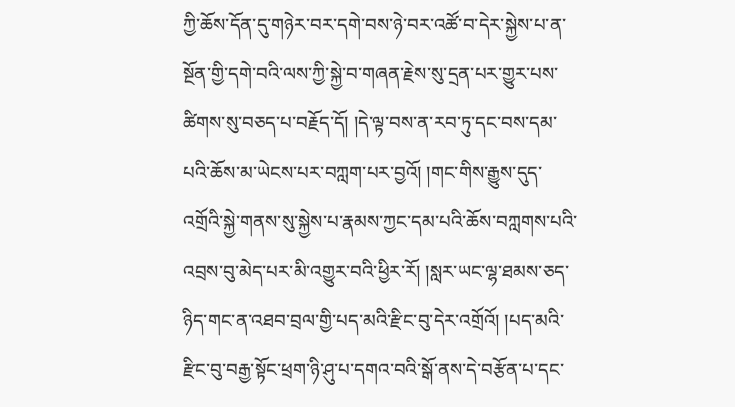ཀྱི་ཆོས་དོན་དུ་གཉེར་བར་དགེ་བས་ཉེ་བར་འཚོ་བ་དེར་སྐྱེས་པ་ན་སྔོན་གྱི་དགེ་བའི་ལས་ཀྱི་སྐྱེ་བ་གཞན་རྗེས་སུ་དྲན་པར་གྱུར་པས་ཚིགས་སུ་བཅད་པ་བརྗོད་དོ། །དེ་ལྟ་བས་ན་རབ་ཏུ་དང་བས་དམ་པའི་ཆོས་མ་ཡེངས་པར་བཀླག་པར་བྱའོ། །གང་གིས་རྒྱུས་དུད་འགྲོའི་སྐྱེ་གནས་སུ་སྐྱེས་པ་རྣམས་ཀྱང་དམ་པའི་ཆོས་བཀླགས་པའི་འབྲས་བུ་མེད་པར་མི་འགྱུར་བའི་ཕྱིར་རོ། །སླར་ཡང་ལྷ་ཐམས་ཅད་ཉིད་གང་ན་འཐབ་བྲལ་གྱི་པད་མའི་རྫིང་བུ་དེར་འགྲོའོ། །པད་མའི་རྫིང་བུ་བརྒྱ་སྟོང་ཕྲག་ཉི་ཤུ་པ་དགའ་བའི་སྒོ་ནས་དེ་བརྩོན་པ་དང་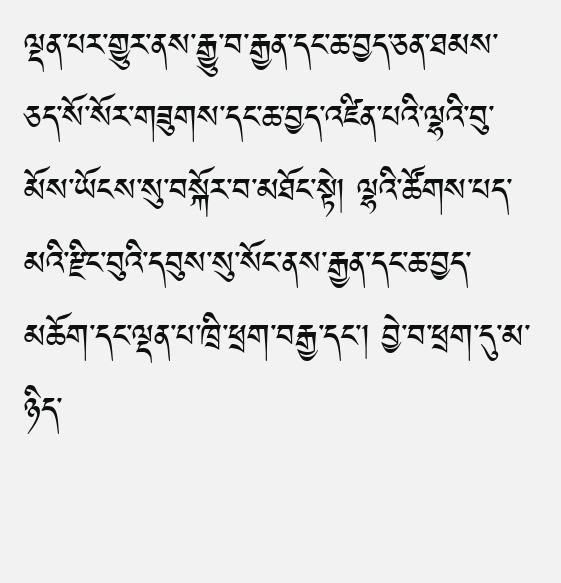ལྡན་པར་གྱུར་ནས་རྒྱུ་བ་རྒྱན་དང་ཆ་བྱད་ཅན་ཐམས་ཅད་སོ་སོར་གཟུགས་དང་ཆ་བྱད་འཛིན་པའི་ལྷའི་བུ་མོས་ཡོངས་སུ་བསྐོར་བ་མཐོང་སྟེ། ལྷའི་ཚོགས་པད་མའི་རྫིང་བུའི་དབུས་སུ་སོང་ནས་རྒྱན་དང་ཆ་བྱད་མཆོག་དང་ལྡན་པ་ཁྲི་ཕྲག་བརྒྱ་དང་། བྱེ་བ་ཕྲག་དུ་མ་ཉིད་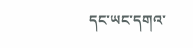དང་ཡང་དགའ་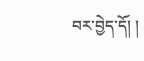བར་བྱེད་དོ། །